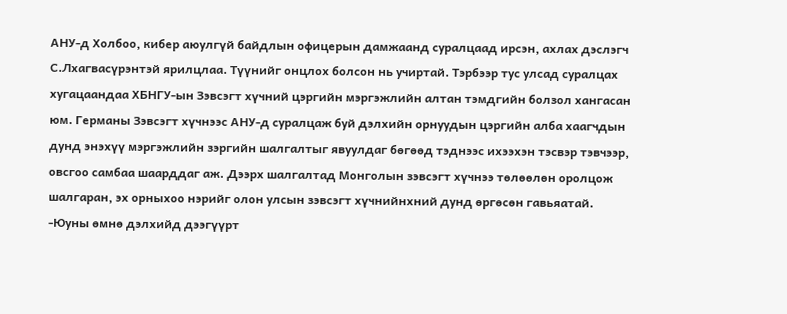АНУ-д Холбоо, кибер аюулгүй байдлын офицерын дамжаанд суралцаад ирсэн, ахлах дэслэгч С.Лхагвасүрэнтэй ярилцлаа. Түүнийг онцлох болсон нь учиртай. Тэрбээр тус улсад суралцах хугацаандаа ХБНГУ-ын Зэвсэгт хүчний цэргийн мэргэжлийн алтан тэмдгийн болзол хангасан юм. Германы Зэвсэгт хүчнээс АНУ-д суралцаж буй дэлхийн орнуудын цэргийн алба хаагчдын дунд энэхүү мэргэжлийн зэргийн шалгалтыг явуулдаг бөгөөд тэднээс ихээхэн тэсвэр тэвчээр, овсгоо самбаа шаарддаг аж. Дээрх шалгалтад Монголын зэвсэгт хүчнээ төлөөлөн оролцож шалгаран, эх орныхоо нэрийг олон улсын зэвсэгт хүчнийнхний дунд өргөсөн гавьяатай.
-Юуны өмнө дэлхийд дээгүүрт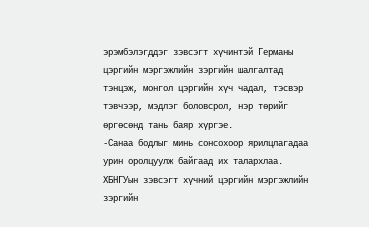эрэмбэлэгддэг зэвсэгт хүчинтэй Германы цэргийн мэргэжлийн зэргийн шалгалтад тэнцэж, монгол цэргийн хүч чадал, тэсвэр тэвчээр, мэдлэг боловсрол, нэр төрийг өргөсөнд тань баяр хүргэе.
-Санаа бодлыг минь сонсохоор ярилцлагадаа урин оролцуулж байгаад их талархлаа. ХБНГУын зэвсэгт хүчний цэргийн мэргэжлийн зэргийн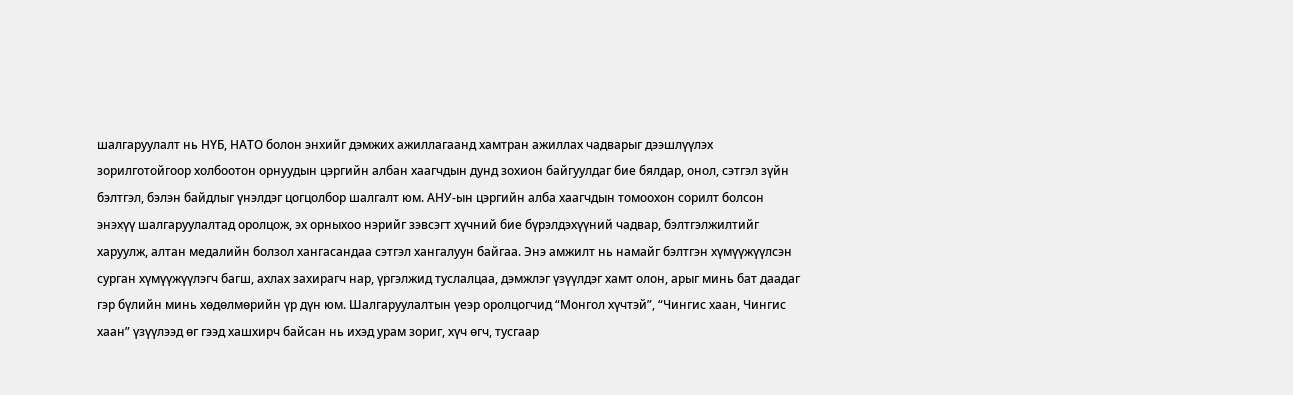шалгаруулалт нь НҮБ, НАТО болон энхийг дэмжих ажиллагаанд хамтран ажиллах чадварыг дээшлүүлэх зорилготойгоор холбоотон орнуудын цэргийн албан хаагчдын дунд зохион байгуулдаг бие бялдар, онол, сэтгэл зүйн бэлтгэл, бэлэн байдлыг үнэлдэг цогцолбор шалгалт юм. АНУ-ын цэргийн алба хаагчдын томоохон сорилт болсон энэхүү шалгаруулалтад оролцож, эх орныхоо нэрийг зэвсэгт хүчний бие бүрэлдэхүүний чадвар, бэлтгэлжилтийг харуулж, алтан медалийн болзол хангасандаа сэтгэл хангалуун байгаа. Энэ амжилт нь намайг бэлтгэн хүмүүжүүлсэн сурган хүмүүжүүлэгч багш, ахлах захирагч нар, үргэлжид туслалцаа, дэмжлэг үзүүлдэг хамт олон, арыг минь бат даадаг гэр бүлийн минь хөдөлмөрийн үр дүн юм. Шалгаруулалтын үеэр оролцогчид “Монгол хүчтэй”, “Чингис хаан, Чингис хаан” үзүүлээд өг гээд хашхирч байсан нь ихэд урам зориг, хүч өгч, тусгаар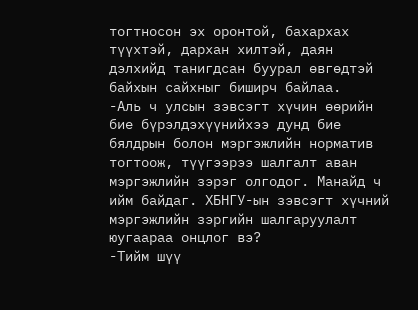тогтносон эх оронтой, бахархах түүхтэй, дархан хилтэй, даян дэлхийд танигдсан буурал өвгөдтэй байхын сайхныг биширч байлаа.
-Аль ч улсын зэвсэгт хүчин өөрийн бие бүрэлдэхүүнийхээ дунд бие бялдрын болон мэргэжлийн норматив тогтоож, түүгээрээ шалгалт аван мэргэжлийн зэрэг олгодог. Манайд ч ийм байдаг. ХБНГУ-ын зэвсэгт хүчний мэргэжлийн зэргийн шалгаруулалт юугаараа онцлог вэ?
-Тийм шүү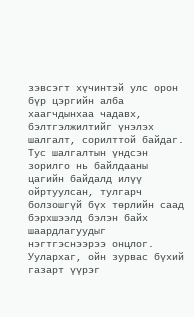зэвсэгт хүчинтэй улс орон бүр цэргийн алба хаагчдынхаа чадавх, бэлтгэлжилтийг үнэлэх шалгалт, сорилттой байдаг. Тус шалгалтын үндсэн зорилго нь байлдааны цагийн байдалд илүү ойртуулсан, тулгарч болзошгүй бүх төрлийн саад бэрхшээлд бэлэн байх шаардлагуудыг нэгтгэснээрээ онцлог. Уулархаг, ойн зурвас бүхий газарт үүрэг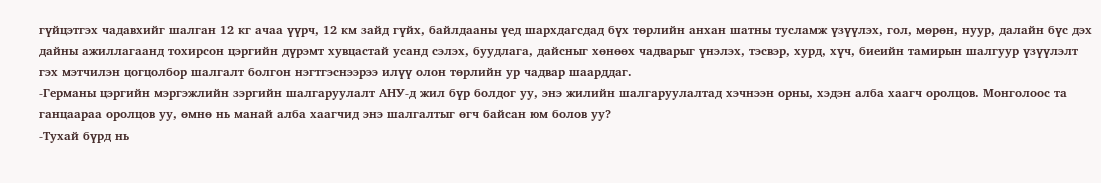гүйцэтгэх чадавхийг шалган 12 кг ачаа үүрч, 12 км зайд гүйх, байлдааны үед шархдагсдад бүх төрлийн анхан шатны тусламж үзүүлэх, гол, мөрөн, нуур, далайн бүс дэх дайны ажиллагаанд тохирсон цэргийн дүрэмт хувцастай усанд сэлэх, буудлага, дайсныг хөнөөх чадварыг үнэлэх, тэсвэр, хурд, хүч, биеийн тамирын шалгуур үзүүлэлт гэх мэтчилэн цогцолбор шалгалт болгон нэгтгэснээрээ илүү олон төрлийн ур чадвар шаарддаг.
-Германы цэргийн мэргэжлийн зэргийн шалгаруулалт АНУ-д жил бүр болдог уу, энэ жилийн шалгаруулалтад хэчнээн орны, хэдэн алба хаагч оролцов. Монголоос та ганцаараа оролцов уу, өмнө нь манай алба хаагчид энэ шалгалтыг өгч байсан юм болов уу?
-Тухай бүрд нь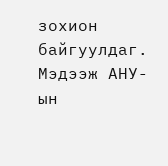зохион байгуулдаг. Мэдээж АНУ-ын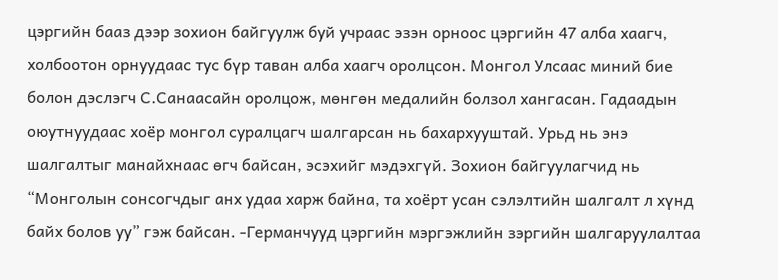цэргийн бааз дээр зохион байгуулж буй учраас эзэн орноос цэргийн 47 алба хаагч, холбоотон орнуудаас тус бүр таван алба хаагч оролцсон. Монгол Улсаас миний бие болон дэслэгч С.Санаасайн оролцож, мөнгөн медалийн болзол хангасан. Гадаадын оюутнуудаас хоёр монгол суралцагч шалгарсан нь бахархууштай. Урьд нь энэ шалгалтыг манайхнаас өгч байсан, эсэхийг мэдэхгүй. Зохион байгуулагчид нь “Монголын сонсогчдыг анх удаа харж байна, та хоёрт усан сэлэлтийн шалгалт л хүнд байх болов уу” гэж байсан. -Германчууд цэргийн мэргэжлийн зэргийн шалгаруулалтаа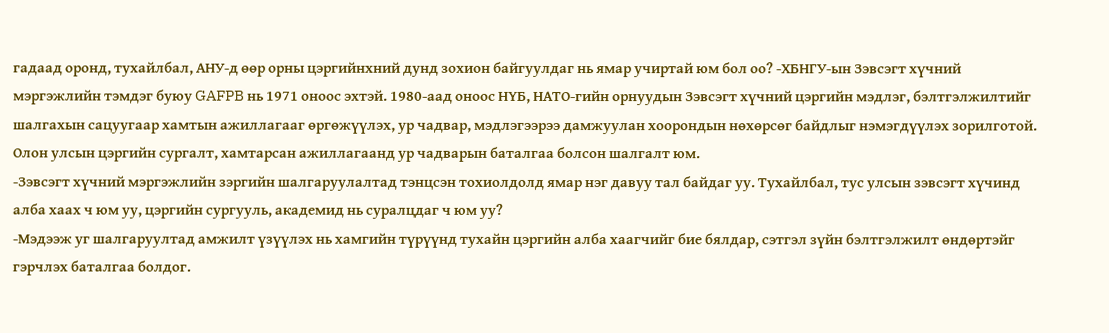гадаад оронд, тухайлбал, АНУ-д өөр орны цэргийнхний дунд зохион байгуулдаг нь ямар учиртай юм бол оо? -ХБНГУ-ын Зэвсэгт хүчний мэргэжлийн тэмдэг буюу GAFPB нь 1971 оноос эхтэй. 1980-аад оноос НҮБ, НАТО-гийн орнуудын Зэвсэгт хүчний цэргийн мэдлэг, бэлтгэлжилтийг шалгахын сацуугаар хамтын ажиллагааг өргөжүүлэх, ур чадвар, мэдлэгээрээ дамжуулан хоорондын нөхөрсөг байдлыг нэмэгдүүлэх зорилготой. Олон улсын цэргийн сургалт, хамтарсан ажиллагаанд ур чадварын баталгаа болсон шалгалт юм.
-Зэвсэгт хүчний мэргэжлийн зэргийн шалгаруулалтад тэнцсэн тохиолдолд ямар нэг давуу тал байдаг уу. Тухайлбал, тус улсын зэвсэгт хүчинд алба хаах ч юм уу, цэргийн сургууль, академид нь суралцдаг ч юм уу?
-Мэдээж уг шалгаруултад амжилт үзүүлэх нь хамгийн түрүүнд тухайн цэргийн алба хаагчийг бие бялдар, сэтгэл зүйн бэлтгэлжилт өндөртэйг гэрчлэх баталгаа болдог.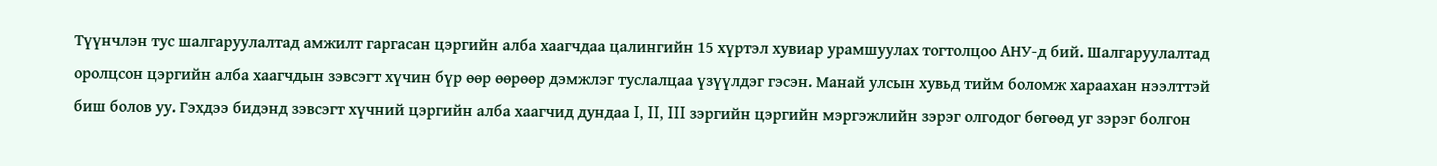Түүнчлэн тус шалгаруулалтад амжилт гаргасан цэргийн алба хаагчдаа цалингийн 15 хүртэл хувиар урамшуулах тогтолцоо АНУ-д бий. Шалгаруулалтад оролцсон цэргийн алба хаагчдын зэвсэгт хүчин бүр өөр өөрөөр дэмжлэг туслалцаа үзүүлдэг гэсэн. Манай улсын хувьд тийм боломж хараахан нээлттэй биш болов уу. Гэхдээ бидэнд зэвсэгт хүчний цэргийн алба хаагчид дундаа I, II, III зэргийн цэргийн мэргэжлийн зэрэг олгодог бөгөөд уг зэрэг болгон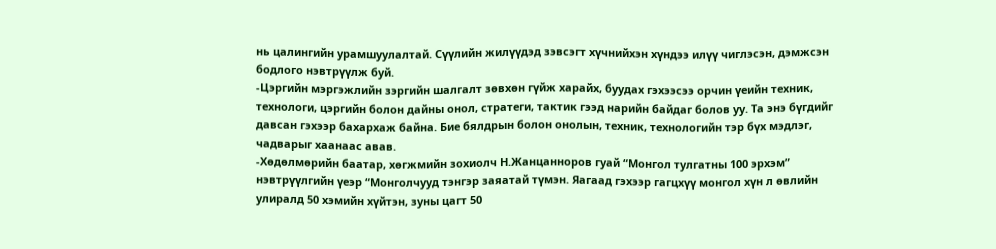нь цалингийн урамшуулалтай. Сүүлийн жилүүдэд зэвсэгт хүчнийхэн хүндээ илүү чиглэсэн, дэмжсэн бодлого нэвтрүүлж буй.
-Цэргийн мэргэжлийн зэргийн шалгалт зөвхөн гүйж харайх, буудах гэхээсээ орчин үеийн техник, технологи, цэргийн болон дайны онол, стратеги, тактик гээд нарийн байдаг болов уу. Та энэ бүгдийг давсан гэхээр бахархаж байна. Бие бялдрын болон онолын, техник, технологийн тэр бүх мэдлэг, чадварыг хаанаас авав.
-Хөдөлмөрийн баатар, хөгжмийн зохиолч Н.Жанцанноров гуай “Монгол тулгатны 100 эрхэм” нэвтрүүлгийн үеэр “Монголчууд тэнгэр заяатай түмэн. Яагаад гэхээр гагцхүү монгол хүн л өвлийн улиралд 50 хэмийн хүйтэн, зуны цагт 50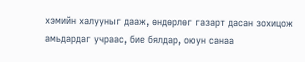хэмийн халууныг дааж, өндөрлөг газарт дасан зохицож амьдардаг учраас, бие бялдар, оюун санаа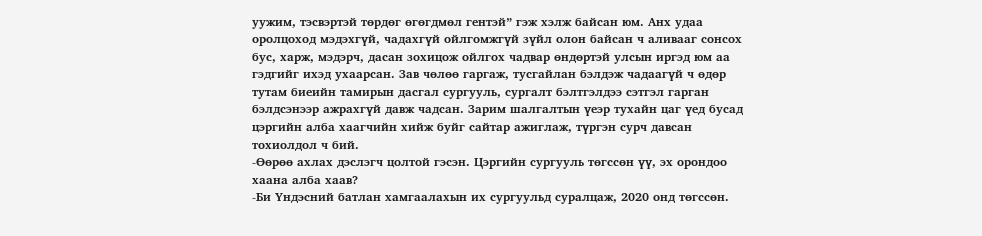уужим, тэсвэртэй төрдөг өгөгдмөл гентэй” гэж хэлж байсан юм. Анх удаа оролцоход мэдэхгүй, чадахгүй ойлгомжгүй зүйл олон байсан ч аливааг сонсох бус, харж, мэдэрч, дасан зохицож ойлгох чадвар өндөртэй улсын иргэд юм аа гэдгийг ихэд ухаарсан. Зав чөлөө гаргаж, тусгайлан бэлдэж чадаагүй ч өдөр тутам биеийн тамирын дасгал сургууль, сургалт бэлтгэлдээ сэтгэл гарган бэлдсэнээр ажрахгүй давж чадсан. Зарим шалгалтын үеэр тухайн цаг үед бусад цэргийн алба хаагчийн хийж буйг сайтар ажиглаж, түргэн сурч давсан тохиолдол ч бий.
-Өөрөө ахлах дэслэгч цолтой гэсэн. Цэргийн сургууль төгссөн үү, эх орондоо хаана алба хаав?
-Би Үндэсний батлан хамгаалахын их сургуульд суралцаж, 2020 онд төгссөн.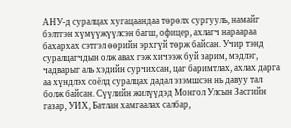АНУ-д суралцах хугацаандаа төрөлх сургууль, намайг бэлтгэн хүмүүжүүлсэн багш, офицер, ахлагч нараараа бахархах сэтгэл өөрийн эрхгүй төрж байсан. Учир тэнд суралцагчдын олж авах гэж хичээж буй зарим, мэдлэг, чадварыг аль хэдийн сурчихсан, цаг баримтлах, ахлах дарга аа хүндлэх соёлд суралцах дадал эзэмшсэн нь давуу тал болж байсан. Сүүлийн жилүүдэд Монгол Улсын Засгийн газар, УИХ, Батлан хамгаалах салбар,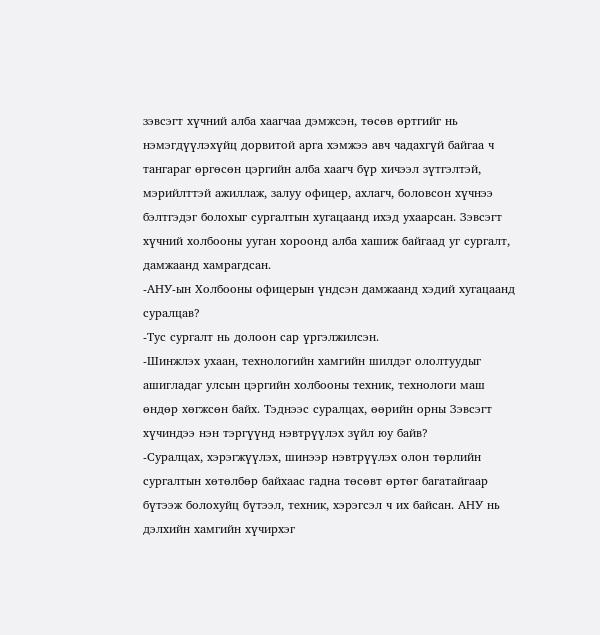зэвсэгт хүчний алба хаагчаа дэмжсэн, төсөв өртгийг нь нэмэгдүүлэхүйц дорвитой арга хэмжээ авч чадахгүй байгаа ч тангараг өргөсөн цэргийн алба хаагч бүр хичээл зүтгэлтэй, мэрийлттэй ажиллаж, залуу офицер, ахлагч, боловсон хүчнээ бэлтгэдэг болохыг сургалтын хугацаанд ихэд ухаарсан. Зэвсэгт хүчний холбооны ууган хороонд алба хашиж байгаад уг сургалт, дамжаанд хамрагдсан.
-АНУ-ын Холбооны офицерын үндсэн дамжаанд хэдий хугацаанд суралцав?
-Тус сургалт нь долоон сар үргэлжилсэн.
-Шинжлэх ухаан, технологийн хамгийн шилдэг ололтуудыг ашигладаг улсын цэргийн холбооны техник, технологи маш өндөр хөгжсөн байх. Тэднээс суралцах, өөрийн орны Зэвсэгт хүчиндээ нэн тэргүүнд нэвтрүүлэх зүйл юу байв?
-Суралцах, хэрэгжүүлэх, шинээр нэвтрүүлэх олон төрлийн сургалтын хөтөлбөр байхаас гадна төсөвт өртөг багатайгаар бүтээж болохуйц бүтээл, техник, хэрэгсэл ч их байсан. АНУ нь дэлхийн хамгийн хүчирхэг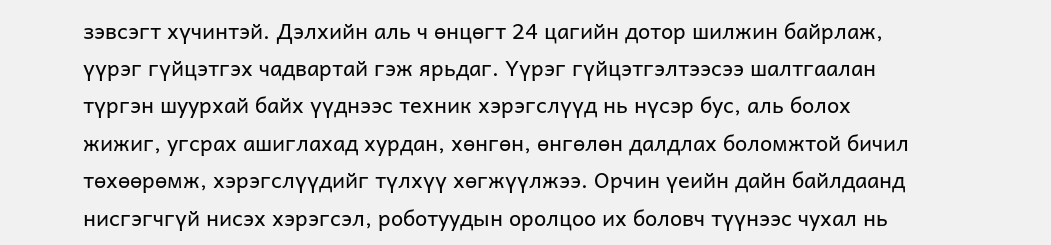зэвсэгт хүчинтэй. Дэлхийн аль ч өнцөгт 24 цагийн дотор шилжин байрлаж, үүрэг гүйцэтгэх чадвартай гэж ярьдаг. Үүрэг гүйцэтгэлтээсээ шалтгаалан түргэн шуурхай байх үүднээс техник хэрэгслүүд нь нүсэр бус, аль болох жижиг, угсрах ашиглахад хурдан, хөнгөн, өнгөлөн далдлах боломжтой бичил төхөөрөмж, хэрэгслүүдийг түлхүү хөгжүүлжээ. Орчин үеийн дайн байлдаанд нисгэгчгүй нисэх хэрэгсэл, роботуудын оролцоо их боловч түүнээс чухал нь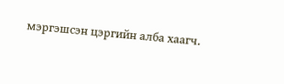мэргэшсэн цэргийн алба хаагч.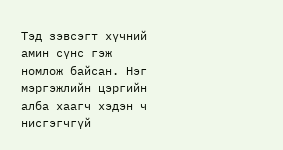Тэд зэвсэгт хүчний амин сүнс гэж номлож байсан. Нэг мэргэжлийн цэргийн алба хаагч хэдэн ч нисгэгчгүй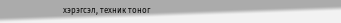хэрэгсэл, техник тоног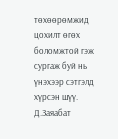төхөөрөмжид цохилт өгөх боломжтой гэж сургаж буй нь үнэхээр сэтгэлд хүрсэн шүү.
Д.Заяабат